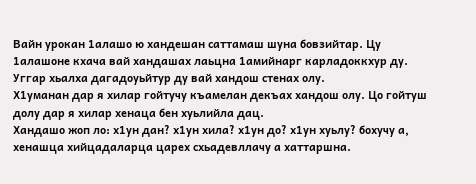Вайн урокан 1алашо ю хандешан саттамаш шуна бовзийтар. Цу 1алашоне кхача вай хандашах лаьцна 1амийнарг карладоккхур ду.
Уггар хьалха дагадоуьйтур ду вай хандош стенах олу.
Х1уманан дар я хилар гойтучу къамелан декъах хандош олу. Цо гойтуш долу дар я хилар хенаца бен хуьлийла дац.
Хандашо жоп ло: х1ун дан? х1ун хила? х1ун до? х1ун хуьлу? бохучу а, хенашца хийцадаларца царех схьадевллачу а хаттаршна.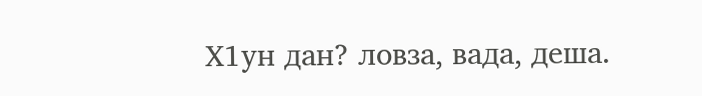Х1ун дан? ловза, вада, деша.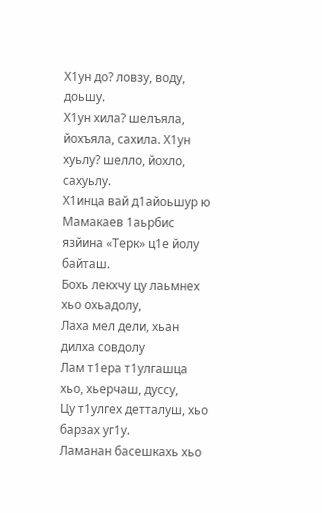Х1ун до? ловзу, воду, доьшу.
Х1ун хила? шелъяла, йохъяла, сахила. Х1ун хуьлу? шелло, йохло, сахуьлу.
Х1инца вай д1айоьшур ю Мамакаев 1аьрбис язйина «Терк» ц1е йолу байташ.
Бохь лекхчу цу лаьмнех хьо охьадолу,
Лаха мел дели, хьан дилха совдолу
Лам т1ера т1улгашца хьо, хьерчаш, дуссу,
Цу т1улгех детталуш, хьо барзах уг1у.
Ламанан басешкахь хьо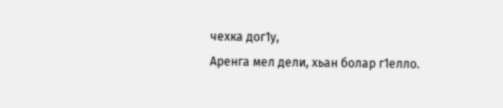чехка дог1у,
Аренга мел дели, хьан болар г1елло.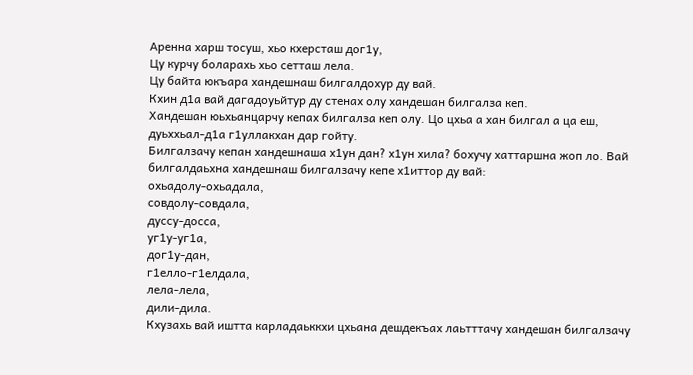Аренна харш тосуш, хьо кхерсташ дог1у,
Цу курчу боларахь хьо сетташ лела.
Цу байта юкъара хандешнаш билгалдохур ду вай.
Кхин д1а вай дагадоуьйтур ду стенах олу хандешан билгалза кеп.
Хандешан юьхьанцарчу кепах билгалза кеп олу. Цо цхьа а хан билгал а ца еш, дуьххьал-д1а г1уллакхан дар гойту.
Билгалзачу кепан хандешнаша х1ун дан? х1ун хила? бохучу хаттаршна жоп ло. Вай билгалдаьхна хандешнаш билгалзачу кепе х1иттор ду вай:
охьадолу-охьадала,
совдолу-совдала,
дуссу-досса,
уг1у-уг1а,
дог1у-дан,
г1елло-г1елдала,
лела-лела,
дили-дила.
Кхузахь вай иштта карладаьккхи цхьана дешдекъах лаьтттачу хандешан билгалзачу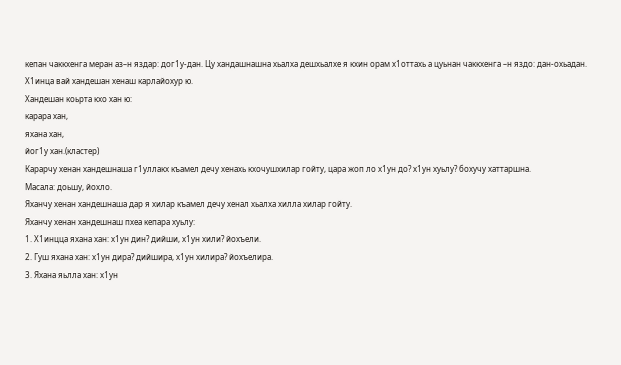кепан чаккхенга меран аз–н яздар: дог1у-дан. Цу хандашнашна хьалха дешхьалхе я кхин орам х1оттахь а цуьнан чаккхенга –н яздо: дан-охьадан.
Х1инца вай хандешан хенаш карлайохур ю.
Хандешан коьрта кхо хан ю:
карара хан,
яхана хан,
йог1у хан.(кластер)
Карарчу хенан хандешнаша г1уллакх къамел дечу хенахь кхочушхилар гойту, цара жоп ло х1ун до? х1ун хуьлу? бохучу хаттаршна.
Масала: доьшу, йохло.
Яханчу хенан хандешнаша дар я хилар къамел дечу хенал хьалха хилла хилар гойту.
Яханчу хенан хандешнаш пхеа кепара хуьлу:
1. Х1инцца яхана хан: х1ун дин? дийши, х1ун хили? йохъели.
2. Гуш яхана хан: х1ун дира? дийшира, х1ун хилира? йохъелира.
3. Яхана яьлла хан: х1ун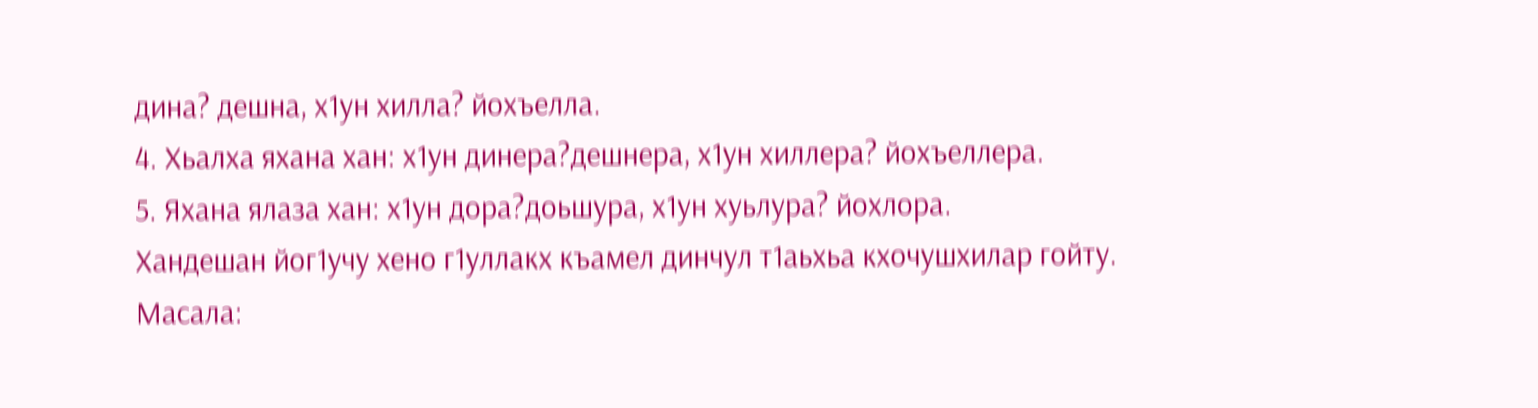дина? дешна, х1ун хилла? йохъелла.
4. Хьалха яхана хан: х1ун динера?дешнера, х1ун хиллера? йохъеллера.
5. Яхана ялаза хан: х1ун дора?доьшура, х1ун хуьлура? йохлора.
Хандешан йог1учу хено г1уллакх къамел динчул т1аьхьа кхочушхилар гойту.
Масала: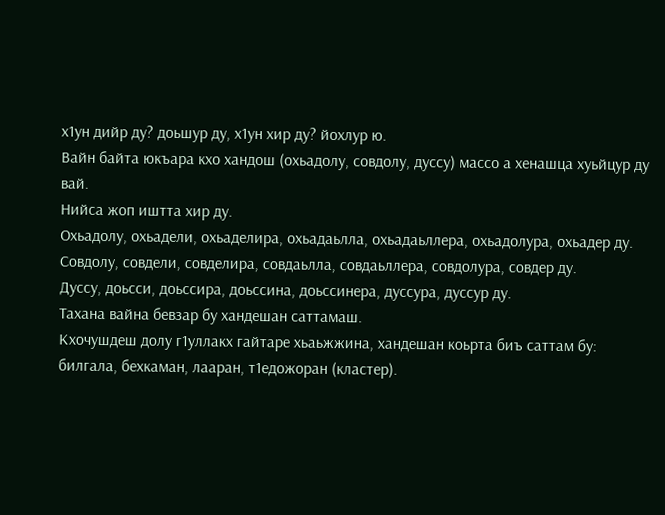х1ун дийр ду? доьшур ду, х1ун хир ду? йохлур ю.
Вайн байта юкъара кхо хандош (охьадолу, совдолу, дуссу) массо а хенашца хуьйцур ду вай.
Нийса жоп иштта хир ду.
Охьадолу, охьадели, охьаделира, охьадаьлла, охьадаьллера, охьадолура, охьадер ду.
Совдолу, совдели, совделира, совдаьлла, совдаьллера, совдолура, совдер ду.
Дуссу, доьсси, доьссира, доьссина, доьссинера, дуссура, дуссур ду.
Тахана вайна бевзар бу хандешан саттамаш.
Кхочушдеш долу г1уллакх гайтаре хьаьжжина, хандешан коьрта биъ саттам бу:
билгала, бехкаман, лааран, т1едожоран (кластер).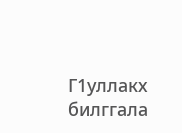Г1уллакх билггала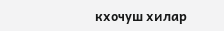кхочуш хилар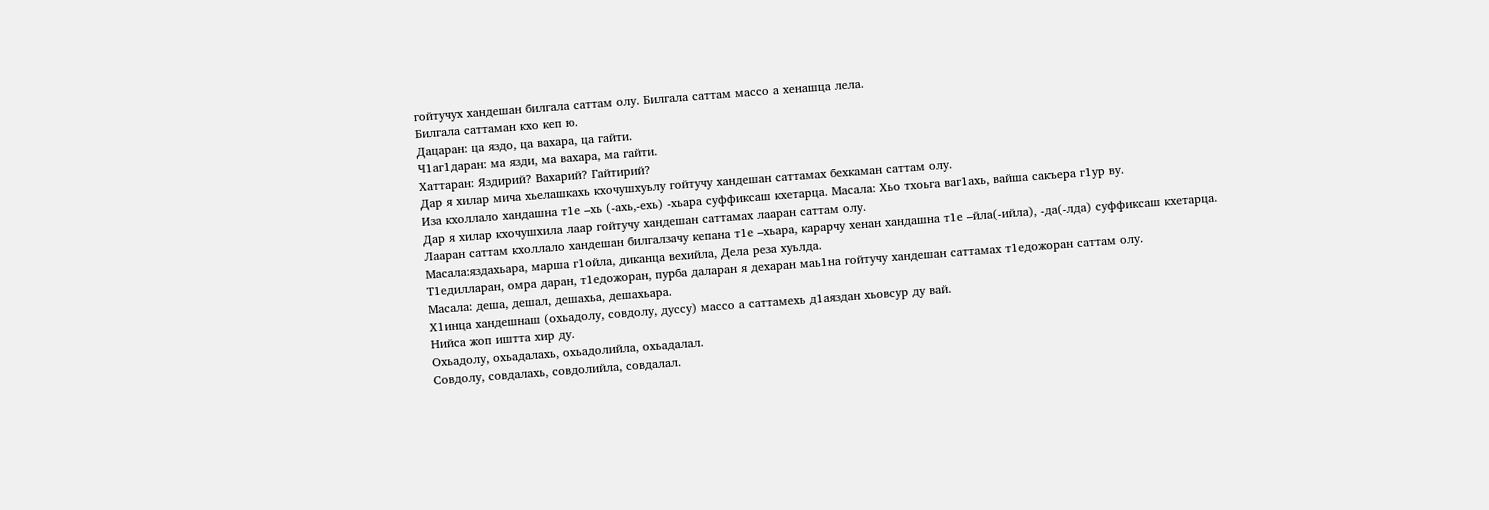гойтучух хандешан билгала саттам олу. Билгала саттам массо а хенашца лела.
Билгала саттаман кхо кеп ю.
Дацаран: ца яздо, ца вахара, ца гайти.
Ч1аг1даран: ма язди, ма вахара, ма гайти.
Хаттаран: Яздирий? Вахарий? Гайтирий?
Дар я хилар мича хьелашкахь кхочушхуьлу гойтучу хандешан саттамах бехкаман саттам олу.
Иза кхоллало хандашна т1е –хь (-ахь,-ехь) -хьара суффиксаш кхетарца. Масала: Хьо тхоьга ваг1ахь, вайша сакъера г1ур ву.
Дар я хилар кхочушхила лаар гойтучу хандешан саттамах лааран саттам олу.
Лааран саттам кхоллало хандешан билгалзачу кепана т1е –хьара, карарчу хенан хандашна т1е –йла(-ийла), -да(-лда) суффиксаш кхетарца.
Масала:яздахьара, марша г1ойла, диканца вехийла, Дела реза хуьлда.
Т1едилларан, омра даран, т1едожоран, пурба даларан я дехаран маь1на гойтучу хандешан саттамах т1едожоран саттам олу.
Масала: деша, дешал, дешахьа, дешахьара.
Х1инца хандешнаш (охьадолу, совдолу, дуссу) массо а саттамехь д1аяздан хьовсур ду вай.
Нийса жоп иштта хир ду.
Охьадолу, охьадалахь, охьадолийла, охьадалал.
Совдолу, совдалахь, совдолийла, совдалал.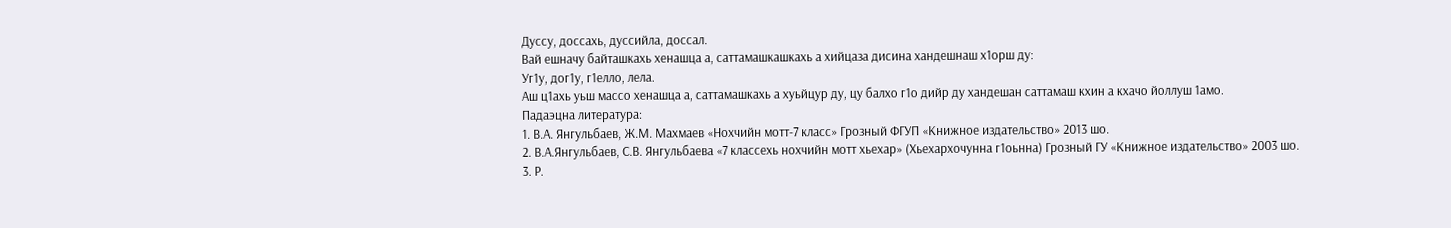Дуссу, доссахь, дуссийла, доссал.
Вай ешначу байташкахь хенашца а, саттамашкашкахь а хийцаза дисина хандешнаш х1орш ду:
Уг1у, дог1у, г1елло, лела.
Аш ц1ахь уьш массо хенашца а, саттамашкахь а хуьйцур ду, цу балхо г1о дийр ду хандешан саттамаш кхин а кхачо йоллуш 1амо.
Падаэцна литература:
1. В.А. Янгульбаев, Ж.М. Махмаев «Нохчийн мотт-7 класс» Грозный ФГУП «Книжное издательство» 2013 шо.
2. В.А.Янгульбаев, С.В. Янгульбаева «7 классехь нохчийн мотт хьехар» (Хьехархочунна г1оьнна) Грозный ГУ «Книжное издательство» 2003 шо.
3. Р.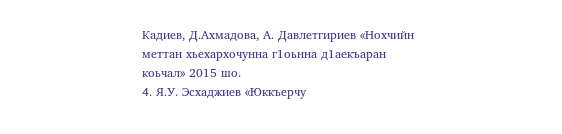Кадиев, Д.Ахмадова, А. Давлетгириев «Нохчийн меттан хьехархочунна г1оьнна д1аекъаран коьчал» 2015 шо.
4. Я.У. Эсхаджиев «Юккъерчу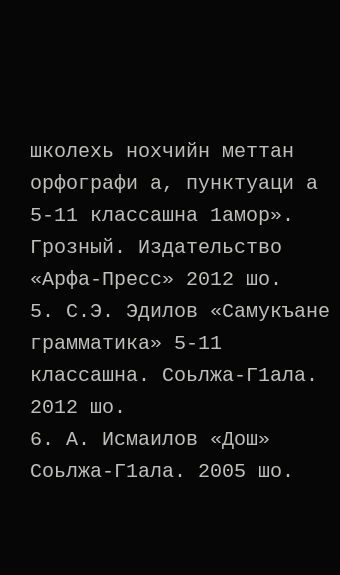школехь нохчийн меттан орфографи а, пунктуаци а 5-11 классашна 1амор». Грозный. Издательство «Арфа-Пресс» 2012 шо.
5. С.Э. Эдилов «Самукъане грамматика» 5-11 классашна. Соьлжа-Г1ала. 2012 шо.
6. А. Исмаилов «Дош» Соьлжа-Г1ала. 2005 шо.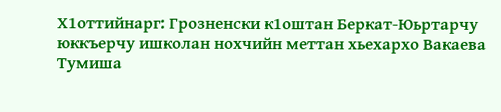Х1оттийнарг: Грозненски к1оштан Беркат-Юьртарчу юккъерчу ишколан нохчийн меттан хьехархо Вакаева Тумиша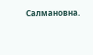Салмановна.